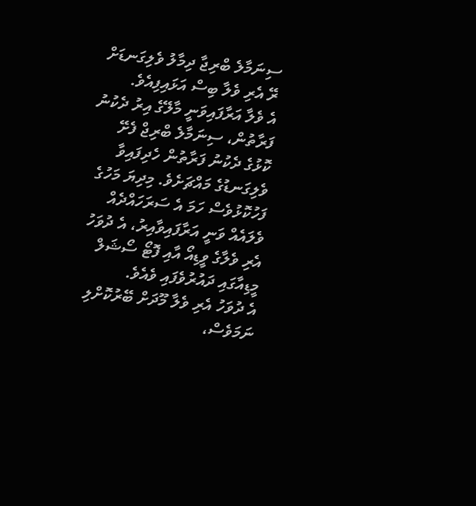ސިނަމާލެ ބްރިޖާ ދިމާލު ވެލިގަނޑަށް ރޭ އެރި ވެލާ ބިސް އަޅައިފިއެވެ.
އެ ވެލާ އަރާފައިވަނީ މާލޭގެ އިރު ދެކުނު ފަރާތުން، ސިނަމާލެ ބްރިޖް ފެށޭ ކޮޅުގެ ދެކުނު ފަރާތުން ހެދިފައިވާ ވެލިގަނޑުގެ މައްޗަށެވެ. މިދިޔަ މަހުގެ ފަހުކޮޅުވެސް ހަމަ އެ ސަރަހައްދެއް ވެލައެއް ވަނީ އަރާފައިވާއިރު، އެ ދުވަހު އެރި ވެލާގެ ވީޑިއޯ އާއި ފޮޓޯ ސޯޝަލް މީޑިއާގައި ދައުރުވެފައި ވެއެވެ.
އެ ދުވަހު އެރި ވެލާ މޫދަށް ބޭރުކޮށްލި ނަމަވެސް،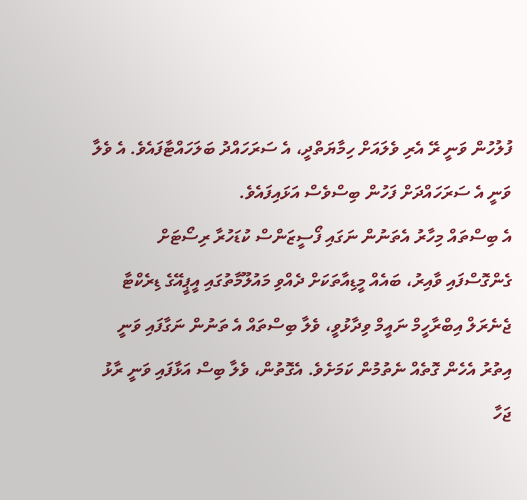ފުލުހުން ވަނީ ރޭ އެރި ވެލައަށް ހިމާޔަތްދީ، އެ ސަރަހައްދު ބަލަހައްޓާފައެވެ. އެ ވެލާ ވަނީ އެ ސަރަހައްދަށް ފަހުން ބިސްވެސް އަޅައިފައެވެ.
އެ ބިސްތައް މިހާރު އެތަނުން ނަގައި ފޯސީޒަންސް ކުޑަހުރާ ރިސޯޓަށް ގެންގޮސްފައި ވާއިރު، ބައެއް މީޑިއާތަކަށް ދެއްވި މައުލޫމާތުގައި އީޕީއޭގެ ޑިރެކްޓާ ޖެނެރަލް އިބްރާހީމް ނައީމް ވިދާޅުވީ، ވެލާ ބިސްތައް އެ ތަނުން ނަގާފައި ވަނީ އިތުރު އެހެން ގޮތެއް ނެތުމުން ކަމަށެވެ. އެގޮތުން، ވެލާ ބިސް އަޅާފައި ވަނީ ރާޅު ޖަހާ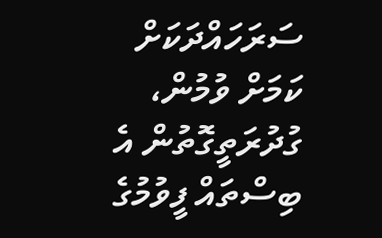ސަރަހައްދަކަށް ކަމަށް ވުމުން، ގުދުރަތީގޮތުން އެ ބިސްތައް ފީވުމުގެ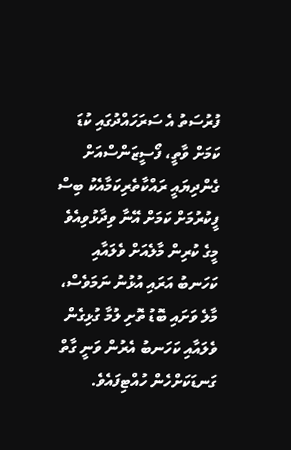ފުރުސަތު އެ ސަރަހައްދުގައި ކުޑަ ކަމަށް ވާތީ، ފޯސީޒަންސްއަށް ގެންދިޔައީ ރައްކާތެރިކަމާއެކު ބިސް ފީކުރުމަށް ކަމަށް އޭނާ ވިދާޅުވިއެވެ
މީގެ ކުރިން މާލެއަށް ވެލައާއި ކަހަނބު އަރައި އުޅުނު ނަމަވެސް، މާލެ ވަށައި ބޮޑު ތޮށި ލުމާ ގުޅިގެން ވެލައާއި ކަހަނބު އެރުން ވަނީ ގާތް ގަނޑަކަށްހެން ހުއްޓިފައެވެ.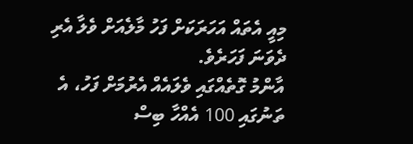މިއީ އެތައް އަހަރަކަށް ފަހު މާލެއަށް ވެލާ އެރި ދެވަނަ ފަހަރެވެ.
އާންމު ގޮތެއްގައި ވެލައެއް އެރުމަށް ފަހު، އެ ތަނުގައި 100 އެއްހާ ބިސް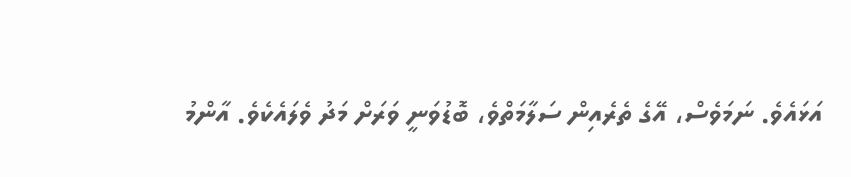އަޅައެވެ. ނަމަވެސް، އޭގެ ތެރެއިން ސަލާމަތްވެ، ބޮޑުވަނީ ވަރަށް މަދު ވެލައެކެވެ. އާންމު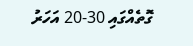ގޮތެއްގައި 30-20 އަހަރު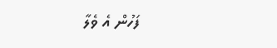ފަހުން އެ ވެލާ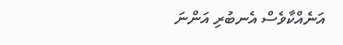އަނެއްކާވެސް އެނބުރި އަންނަ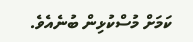ކަމަށް މުސްކުޅިން ބުނެއެވެ.